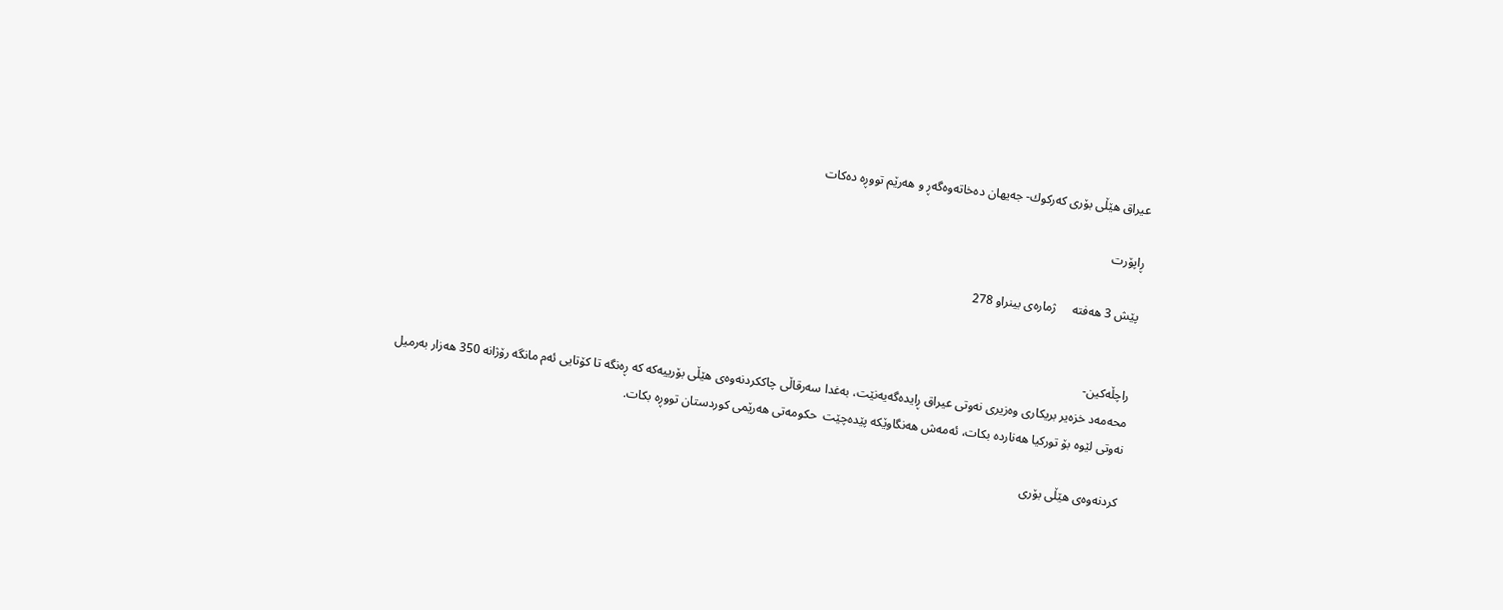عیراق هێڵى بۆری كەركوك- جەیهان دەخاتەوەگەڕ و هەرێم تووڕە دەكات

ڕاپۆرت

پێش 3 هەفتە     ژمارەی بینراو 278


راچڵەكین-
محەمەد خزەیر بریكاری وەزیری نەوتی عیراق ڕایدەگەیەنێت، بەغدا سەرقاڵی چاككردنەوەی هێڵى بۆرییەكە كە ڕەنگە تا كۆتایی ئەم مانگە رۆژانە 350 هەزار بەرمیل نەوتی لێوە بۆ توركیا هەناردە بكات، ئەمەش هەنگاوێكە پێدەچێت  حكومەتی هەرێمی كوردستان تووڕە بكات.

كردنەوەی هێڵى بۆری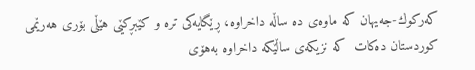كەركوك-جەیهان كە ماوەی دە ساڵە داخراوە، ڕێگایەكی ترە و كێبڕكێی هێڵى بۆری هەرێمی كوردستان دەكات  كە نزیكەی ساڵێكە داخراوە بەهۆی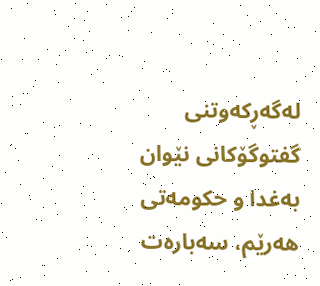لەگەڕكەوتنی گفتوگۆكانی نێوان بەغدا و حكومەتی هەرێم، سەبارەت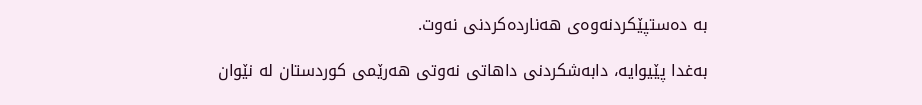بە دەستپێكردنەوەی هەناردەكردنی نەوت.

بەغدا پێیوایە، دابەشكردنی داهاتی نەوتی هەرێمی كوردستان لە نێوان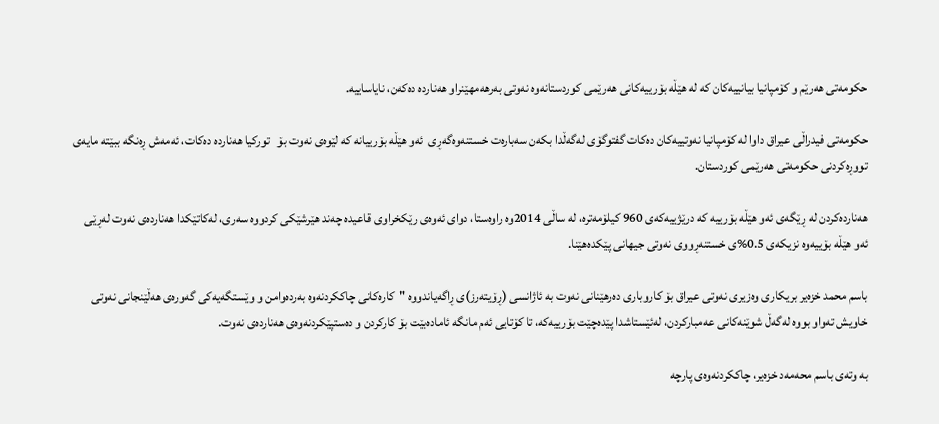حكومەتی هەرێم و كۆمپانیا بیانییەكان كە لە هێڵە بۆرییەكانی هەرێمی كوردستانەوە نەوتی بەرهەمهێنراو هەناردە دەكەن، نایاساییە.

حكومەتی فیدراڵی عیراق داوا لە كۆمپانیا نەوتییەكان دەكات گفتوگۆی لەگەڵدا بكەن سەبارەت خستنەوەگەڕی  ئەو هێڵە بۆرییانە كە لێوەی نەوت بۆ   توركیا هەناردە دەكات، ئەمەش ڕەنگە ببێتە مایەی تووڕەكردنی حكومەتی هەرێمی كوردستان.

هەناردەكردن لە ڕێگەی ئەو هێڵە بۆرییە كە درێژییەكەی 960 كیلۆمەترە، لە ساڵی 2014وە راوەستا، دوای ئەوەی رێكخراوی قاعیدە چەند هێرشێكی كردووە سەری، لەكاتێكدا هەناردەی نەوت لەڕێی ئەو هێڵە بۆییەوە نزیكەی 0.5%ی خستنەڕووی نەوتی جیهانی پێكدەهێنا.

باسم محمد خزەیر بریكاری وەزیری نەوتی عیراق بۆ كاروباری دەرهێنانی نەوت بە ئاژانسی (ڕۆیتەرز)ی ڕاگەیاندووە "كارەكانی چاككردنەوە بەردەوامن و وێستگەیەكی گەورەی هەڵێنجانی نەوتی خاویش تەواو بووە لەگەڵ شوێنەكانی عەمباركردن، لەئێستاشدا پێدەچێت بۆرییەكە، تا كۆتایی ئەم مانگە ئامادەبێت بۆ كاركردن و دەستپێكردنەوەی هەناردەی نەوت.

بە وتەی باسم محەمەد خزەیر، چاككردنەوەی پارچە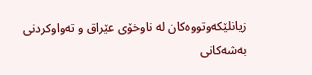زیانلێكەوتووەكان لە ناوخۆی عێراق و تەواوكردنی بەشەكانی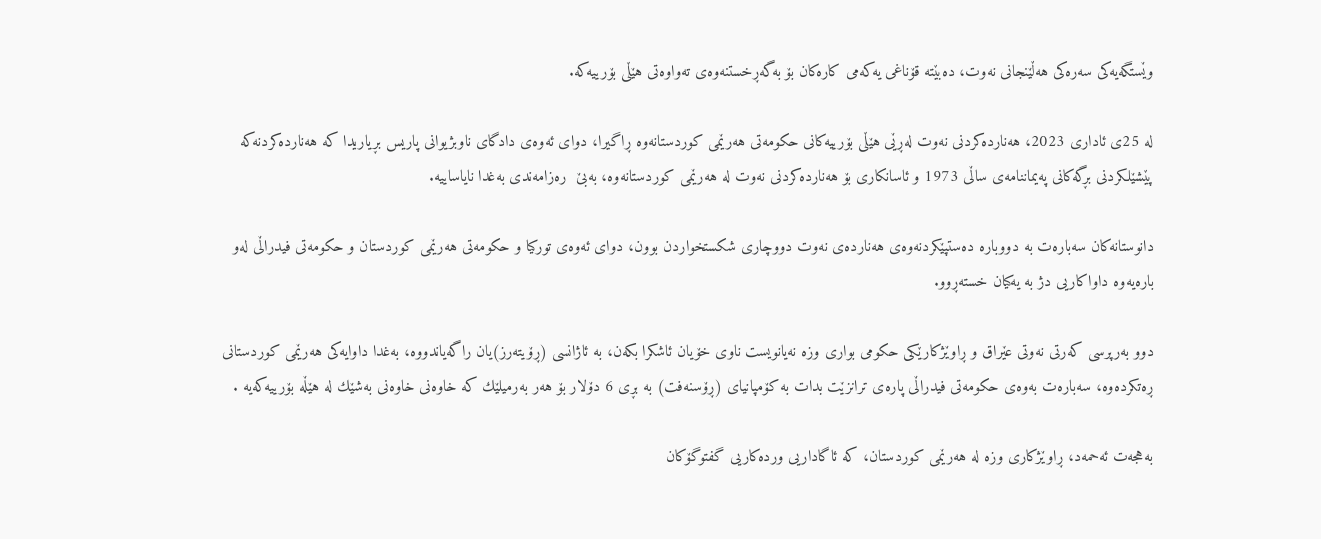وێستگەیەكی سەرەكی هەڵێنجانی نەوت، دەبێتە قۆناغی یەكەمی كارەكان بۆ بەگەڕخستنەوەی تەواوەتی هێڵی بۆرییەكە.

لە 25ی ئاداری 2023، هەناردەكردنی نەوت لەڕێی هێڵی بۆرییەكانی حكومەتی هەرێمی كوردستانەوە ڕاگیرا، دوای ئەوەی دادگای ناوبژیوانی پاریس بڕیاریدا كە هەناردەكردنەكە پێشێلكردنی بڕگەكانی پەیماننامەی ساڵی 1973 و ئاسانكاری بۆ هەناردەكردنی نەوت لە هەرێمی كوردستانەوە، بەبێ‌  رەزامەندی بەغدا نایاساییە.

دانوستانەكان سەبارەت بە دووبارە دەستپێكردنەوەی هەناردەی نەوت دووچاری شكستخواردن بوون، دوای ئەوەی توركیا و حكومەتی هەرێمی كوردستان و حكومەتی فیدراڵی لەو بارەیەوە داواكاریی دژ بە یەكیان خستەڕوو.

دوو بەرپرسی كەرتی نەوتی عێراق و ڕاوێژكارێكی حكومی بواری وزە نەیانویست ناوی خۆیان ئاشكرا بكەن، بە ئاژانسی (ڕۆیتەرز)یان راگەیاندووە، بەغدا داوایەكی هەرێمی كوردستانی ڕەتكردەوە، سەبارەت بەوەی حكومەتی فیدراڵی پارەی ترانزێت بدات بە كۆمپانیای (ڕۆسنەفت) بە بڕی 6 دۆلار بۆ هەر بەرمیلێك كە خاوەنی خاوەنی بەشێك لە هێڵە بۆرییەكەیە .

بەهجەت ئەحمەد، ڕاوێژكاری وزە لە هەرێمی كوردستان، كە ئاگاداریی وردەكاریی گفتوگۆكان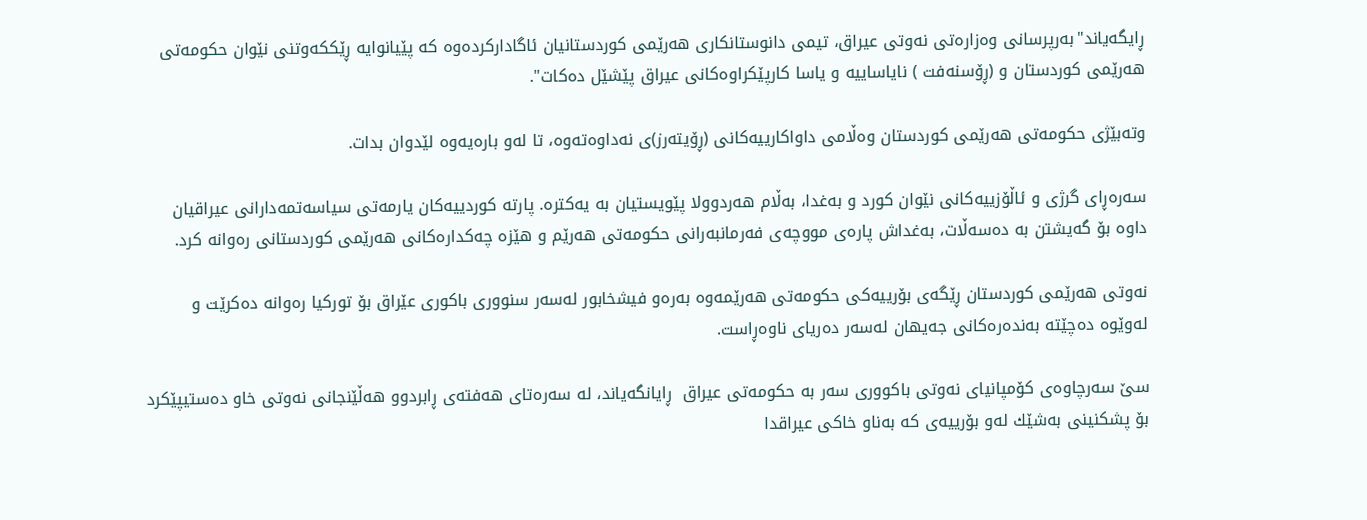ڕایگەیاند"بەرپرسانی وەزارەتی نەوتی عيراق، تیمی دانوستانكاری هەرێمی كوردستانیان ئاگاداركردەوە كە پێیانوایە ڕێككەوتنی نێوان حكومەتی هەرێمی كوردستان و (ڕۆسنەفت ) نایاساییە و یاسا كارپێكراوەكانی عيراق پێشێل دەكات".

وتەبێژی حكومەتی هەرێمی كوردستان وەڵامی داواكارییەكانی (ڕۆیتەرز)ی نەداوەتەوە، تا لەو بارەیەوە لێدوان بدات.

سەرەڕای گرژی و ئاڵۆزییەكانی نێوان كورد و بەغدا، بەڵام هەردوولا پێویستیان بە یەكترە. پارتە كوردییەكان یارمەتی سیاسەتمەدارانی عيراقیان داوە بۆ گەیشتن بە دەسەڵات، بەغداش پارەی مووچەی فەرمانبەرانی حكومەتی هەرێم و هێزە چەكدارەكانی هەرێمی كوردستانی رەوانە كرد.

نەوتی هەرێمی كوردستان ڕێگەی بۆرییەكی حكومەتی هەرێمەوە بەرەو فیشخابور لەسەر سنووری باكوری عێراق بۆ توركیا رەوانە دەكرێت و لەوێوە دەچێتە بەندەرەكانی جەیهان لەسەر دەریای ناوەڕاست.

سێ سەرچاوەی كۆمپانیای نەوتی باكووری سەر بە حكومەتی عیراق  ڕایانگەیاند، لە سەرەتای هەفتەی ڕابردوو هەڵێنجانی نەوتی خاو دەستیپێكرد بۆ پشكنینی بەشێك لەو بۆرییەی كە بەناو خاكی عيراقدا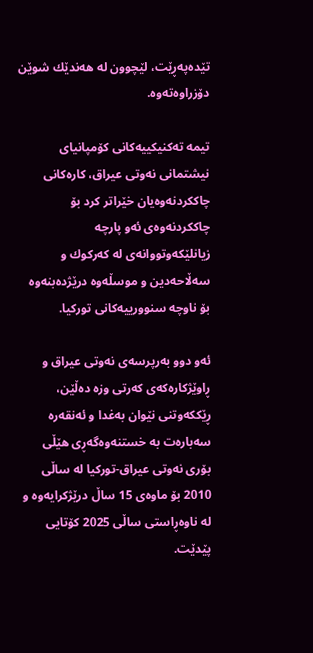تێدەپەڕێت، لێچوون لە هەندێك شوێن دۆزراوەتەوە.

تیمە تەكنیكییەكانی كۆمپانیای نیشتمانی نەوتی عیراق، كارەكانی چاككردنەوەیان خێراتر كرد بۆ چاككردنەوەی ئەو پارچە زیانلێكەوتووانەی لە كەركوك و سەڵاحەدین و موسڵەوە درێژدەبنەوە بۆ ناوچە سنوورییەكانی توركیا.

ئەو دوو بەرپرسەی نەوتی عيراق و ڕاوێژكارەكەی كەرتی وزە دەڵێن، ڕێككەوتنی نێوان بەغدا و ئەنقەرە سەبارەت بە خستنەوەگەڕی هێڵی بۆری نەوتی عيراق-توركیا لە ساڵی 2010 بۆ ماوەی 15 ساڵ درێژكرایەوە و لە ناوەڕاستی ساڵی 2025 كۆتایی پێدێت.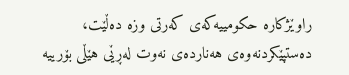راوێژكارە حكومییەكەی كەرتی وزە دەڵێت، دەستپێكردنەوەی هەناردەی نەوت لەڕێی هێڵی بۆرییە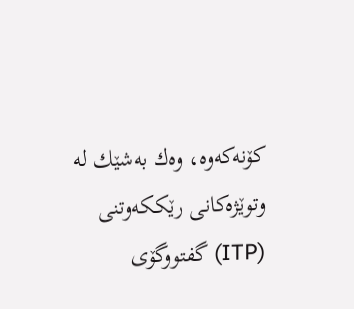كۆنەكەوە، وەك بەشێك لە وتوێژەكانی رێككەوتنی (ITP) گفتووگۆی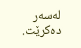لەسەر دەكرێت.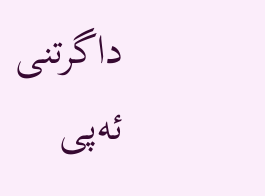داگرتنی ئەپی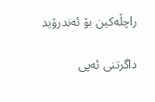راچڵەکین بۆ ئەندرۆید

داگرتنی ئەپی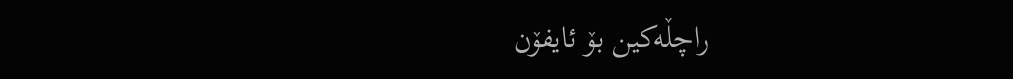راچڵەکین بۆ ئایفۆن